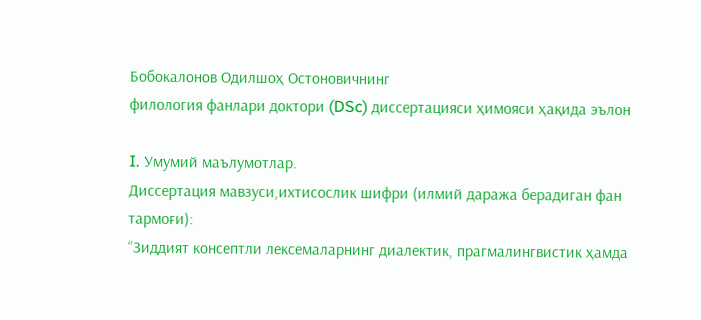Бобокалонов Одилшоҳ Остоновичнинг
филология фанлари доктори (DSc) диссертацияси ҳимояси ҳақида эълон

I. Умумий маълумотлар.
Диссертация мавзуси,ихтисослик шифри (илмий даража берадиган фан тармоғи):
“Зиддият консептли лексемаларнинг диалектик, прагмалингвистик ҳамда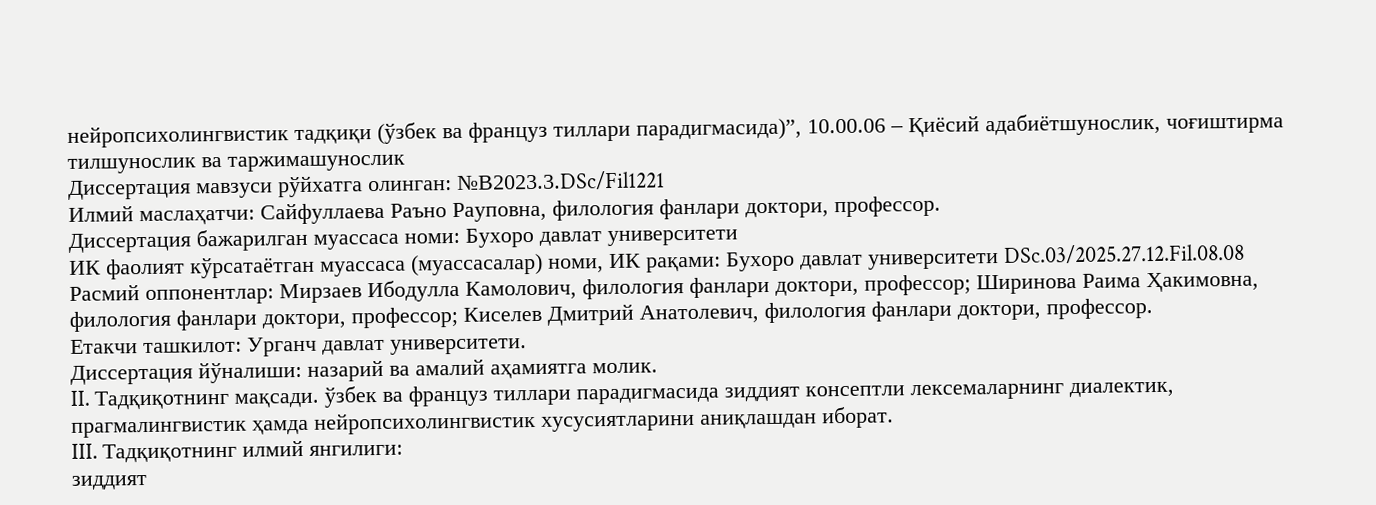нейропсихолингвистик тадқиқи (ўзбек ва француз тиллари парадигмасида)”, 10.00.06 – Қиёсий адабиётшунослик, чоғиштирма тилшунослик ва таржимашунослик
Диссертация мавзуси рўйхатга олинган: №В2023.3.DSc/Fil1221
Илмий маслаҳатчи: Сайфуллаева Раъно Рауповна, филология фанлари доктори, профессор.
Диссертация бажарилган муассаса номи: Бухоро давлат университети
ИК фаолият кўрсатаётган муассаса (муассасалар) номи, ИК рақами: Бухоро давлат университети DSc.03/2025.27.12.Fil.08.08
Расмий оппонентлар: Мирзаев Ибодулла Камолович, филология фанлари доктори, профессор; Ширинова Раима Ҳакимовна, филология фанлари доктори, профессор; Киселев Дмитрий Анатолевич, филология фанлари доктори, профессор.
Етакчи ташкилот: Урганч давлат университети.
Диссертация йўналиши: назарий ва амалий аҳамиятга молик.
II. Тадқиқотнинг мақсади. ўзбек ва француз тиллари парадигмасида зиддият консептли лексемаларнинг диалектик, прагмалингвистик ҳамда нейропсихолингвистик хусусиятларини аниқлашдан иборат.
III. Тадқиқотнинг илмий янгилиги:
зиддият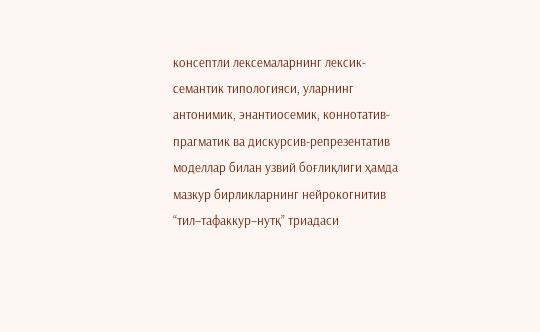консептли лексемаларнинг лексик-семантик типологияси, уларнинг антонимик, энантиосемик, коннотатив-прагматик ва дискурсив-репрезентатив моделлар билан узвий боғлиқлиги ҳамда мазкур бирликларнинг нейрокогнитив “тил–тафаккур–нутқ” триадаси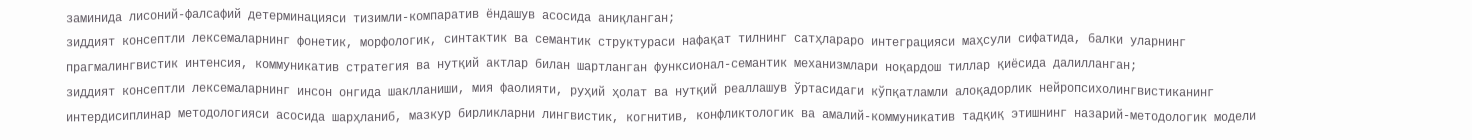заминида лисоний-фалсафий детерминацияси тизимли-компаратив ёндашув асосида аниқланган;
зиддият консептли лексемаларнинг фонетик, морфологик, синтактик ва семантик структураси нафақат тилнинг сатҳлараро интеграцияси маҳсули сифатида, балки уларнинг прагмалингвистик интенсия, коммуникатив стратегия ва нутқий актлар билан шартланган функсионал-семантик механизмлари ноқардош тиллар қиёсида далилланган;
зиддият консептли лексемаларнинг инсон онгида шаклланиши, мия фаолияти, руҳий ҳолат ва нутқий реаллашув ўртасидаги кўпқатламли алоқадорлик нейропсихолингвистиканинг интердисиплинар методологияси асосида шарҳланиб, мазкур бирликларни лингвистик, когнитив, конфликтологик ва амалий-коммуникатив тадқиқ этишнинг назарий-методологик модели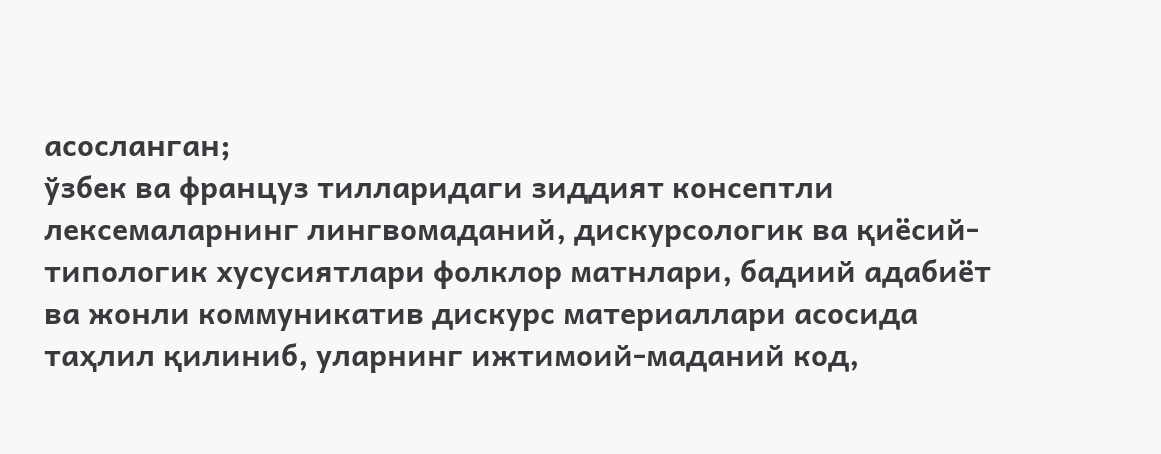асосланган;
ўзбек ва француз тилларидаги зиддият консептли лексемаларнинг лингвомаданий, дискурсологик ва қиёсий-типологик хусусиятлари фолклор матнлари, бадиий адабиёт ва жонли коммуникатив дискурс материаллари асосида таҳлил қилиниб, уларнинг ижтимоий-маданий код,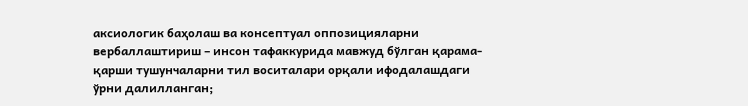аксиологик баҳолаш ва консептуал оппозицияларни вербаллаштириш – инсон тафаккурида мавжуд бўлган қарама-қарши тушунчаларни тил воситалари орқали ифодалашдаги ўрни далилланган;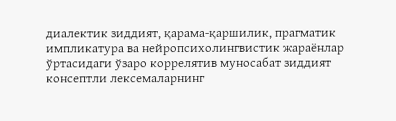диалектик зиддият, қарама-қаршилик, прагматик импликатура ва нейропсихолингвистик жараёнлар ўртасидаги ўзаро коррелятив муносабат зиддият консептли лексемаларнинг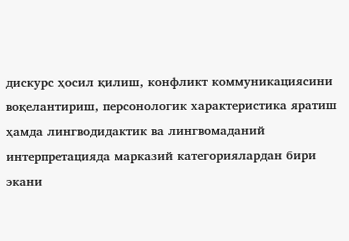дискурс ҳосил қилиш, конфликт коммуникациясини воқелантириш, персонологик характеристика яратиш ҳамда лингводидактик ва лингвомаданий интерпретацияда марказий категориялардан бири экани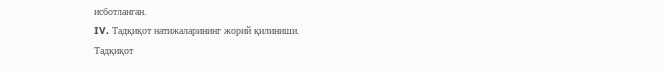исботланган.
IV. Тадқиқот натижаларининг жорий қилиниши.
Тадқиқот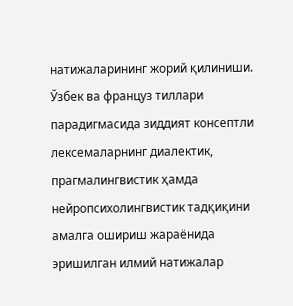натижаларининг жорий қилиниши. Ўзбек ва француз тиллари парадигмасида зиддият консептли лексемаларнинг диалектик, прагмалингвистик ҳамда нейропсихолингвистик тадқиқини амалга ошириш жараёнида эришилган илмий натижалар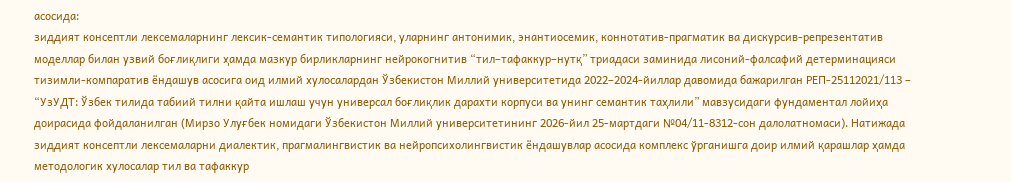асосида:
зиддият консептли лексемаларнинг лексик-семантик типологияси, уларнинг антонимик, энантиосемик, коннотатив-прагматик ва дискурсив-репрезентатив моделлар билан узвий боғлиқлиги ҳамда мазкур бирликларнинг нейрокогнитив “тил–тафаккур–нутқ” триадаси заминида лисоний-фалсафий детерминацияси тизимли-компаратив ёндашув асосига оид илмий хулосалардан Ўзбекистон Миллий университетида 2022–2024-йиллар давомида бажарилган РЕП-25112021/113 – “УзУДТ: Ўзбек тилида табиий тилни қайта ишлаш учун универсал боғлиқлик дарахти корпуси ва унинг семантик таҳлили” мавзусидаги фундаментал лойиҳа доирасида фойдаланилган (Мирзо Улуғбек номидаги Ўзбекистон Миллий университетининг 2026-йил 25-мартдаги №04/11-8312-сон далолатномаси). Натижада зиддият консептли лексемаларни диалектик, прагмалингвистик ва нейропсихолингвистик ёндашувлар асосида комплекс ўрганишга доир илмий қарашлар ҳамда методологик хулосалар тил ва тафаккур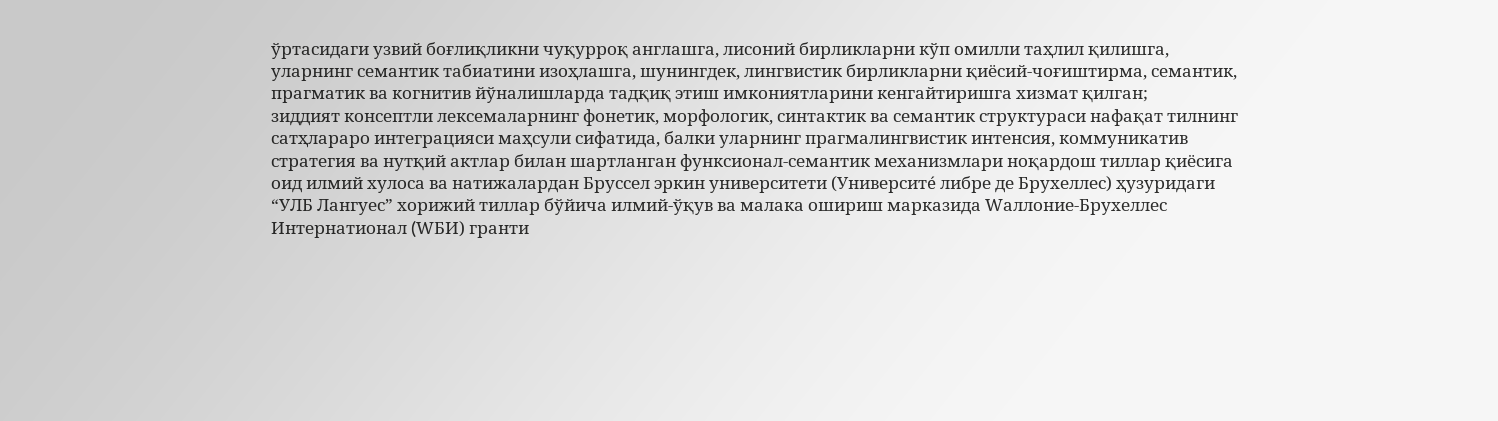ўртасидаги узвий боғлиқликни чуқурроқ англашга, лисоний бирликларни кўп омилли таҳлил қилишга, уларнинг семантик табиатини изоҳлашга, шунингдек, лингвистик бирликларни қиёсий-чоғиштирма, семантик, прагматик ва когнитив йўналишларда тадқиқ этиш имкониятларини кенгайтиришга хизмат қилган;
зиддият консептли лексемаларнинг фонетик, морфологик, синтактик ва семантик структураси нафақат тилнинг сатҳлараро интеграцияси маҳсули сифатида, балки уларнинг прагмалингвистик интенсия, коммуникатив стратегия ва нутқий актлар билан шартланган функсионал-семантик механизмлари ноқардош тиллар қиёсига оид илмий хулоса ва натижалардан Бруссел эркин университети (Университé либре де Брухеллес) ҳузуридаги “УЛБ Лангуес” хорижий тиллар бўйича илмий-ўқув ва малака ошириш марказида Wаллоние-Брухеллес Интернатионал (WБИ) гранти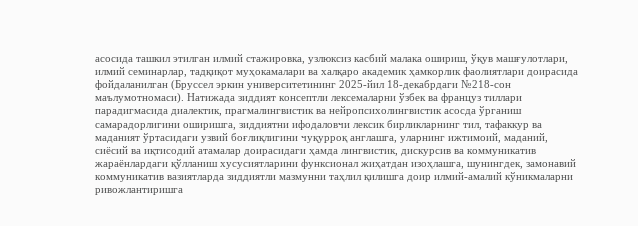асосида ташкил этилган илмий стажировка, узлюксиз касбий малака ошириш, ўқув машғулотлари, илмий семинарлар, тадқиқот муҳокамалари ва халқаро академик ҳамкорлик фаолиятлари доирасида фойдаланилган (Бруссел эркин университетининг 2025-йил 18-декабрдаги №218-сон маълумотномаси). Натижада зиддият консептли лексемаларни ўзбек ва француз тиллари парадигмасида диалектик, прагмалингвистик ва нейропсихолингвистик асосда ўрганиш самарадорлигини оширишга, зиддиятни ифодаловчи лексик бирликларнинг тил, тафаккур ва маданият ўртасидаги узвий боғлиқлигини чуқурроқ англашга, уларнинг ижтимоий, маданий, сиёсий ва иқтисодий атамалар доирасидаги ҳамда лингвистик, дискурсив ва коммуникатив жараёнлардаги қўлланиш хусусиятларини функсионал жиҳатдан изоҳлашга, шунингдек, замонавий коммуникатив вазиятларда зиддиятли мазмунни таҳлил қилишга доир илмий-амалий кўникмаларни ривожлантиришга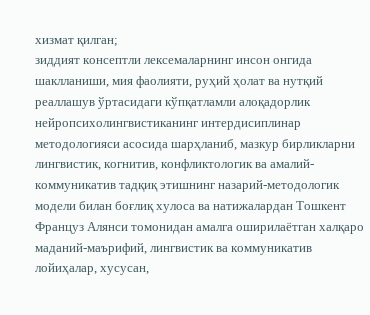хизмат қилган;
зиддият консептли лексемаларнинг инсон онгида шаклланиши, мия фаолияти, руҳий ҳолат ва нутқий реаллашув ўртасидаги кўпқатламли алоқадорлик нейропсихолингвистиканинг интердисиплинар методологияси асосида шарҳланиб, мазкур бирликларни лингвистик, когнитив, конфликтологик ва амалий-коммуникатив тадқиқ этишнинг назарий-методологик модели билан боғлиқ хулоса ва натижалардан Тошкент Француз Алянси томонидан амалга оширилаётган халқаро маданий-маърифий, лингвистик ва коммуникатив лойиҳалар, хусусан,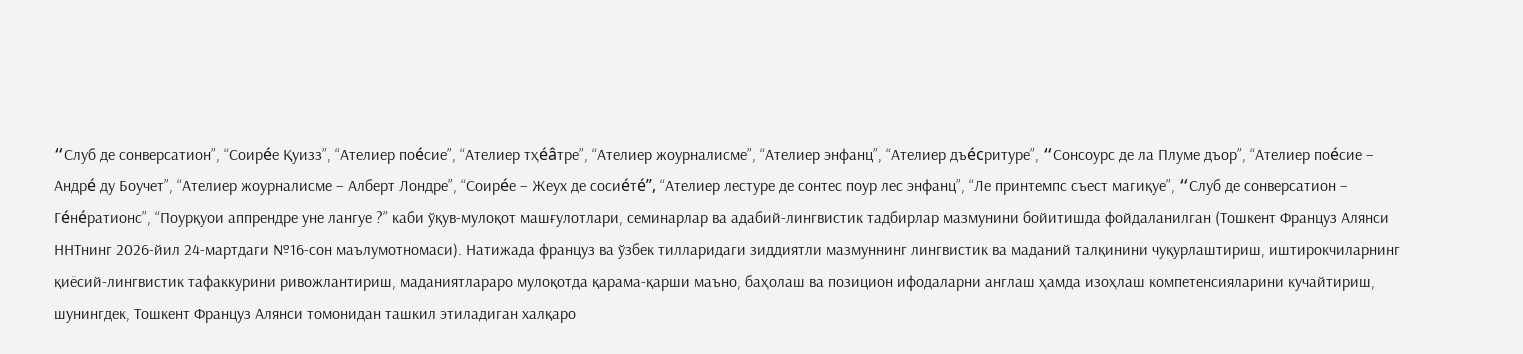“Cлуб де cонверсатион”, “Соирéе Қуизз”, “Ателиер поéсие”, “Ателиер тҳéâтре”, “Ателиер жоурналисме”, “Ателиер энфанц”, “Ателиер дъécритуре”, “Cонcоурс де ла Плуме дъор”, “Ателиер поéсие – Андрé ду Боучет”, “Ателиер жоурналисме – Алберт Лондре”, “Соирéе – Жеух де соcиéтé”, “Ателиер леcтуре де cонтес поур лес энфанц”, “Ле принтемпс cъест магиқуе”, “Cлуб де cонверсатион – Гéнéратионс”, “Поурқуои аппрендре уне лангуе ?” каби ўқув-мулоқот машғулотлари, семинарлар ва адабий-лингвистик тадбирлар мазмунини бойитишда фойдаланилган (Тошкент Француз Алянси ННТнинг 2026-йил 24-мартдаги №16-сон маълумотномаси). Натижада француз ва ўзбек тилларидаги зиддиятли мазмуннинг лингвистик ва маданий талқинини чуқурлаштириш, иштирокчиларнинг қиёсий-лингвистик тафаккурини ривожлантириш, маданиятлараро мулоқотда қарама-қарши маъно, баҳолаш ва позицион ифодаларни англаш ҳамда изоҳлаш компетенсияларини кучайтириш, шунингдек, Тошкент Француз Алянси томонидан ташкил этиладиган халқаро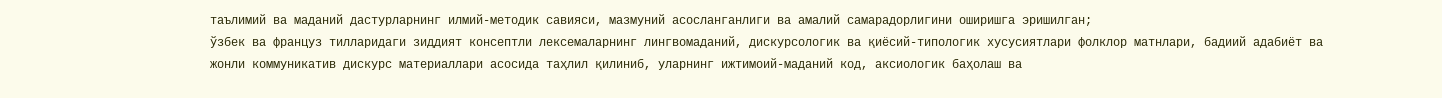таълимий ва маданий дастурларнинг илмий-методик савияси, мазмуний асосланганлиги ва амалий самарадорлигини оширишга эришилган;
ўзбек ва француз тилларидаги зиддият консептли лексемаларнинг лингвомаданий, дискурсологик ва қиёсий-типологик хусусиятлари фолклор матнлари, бадиий адабиёт ва жонли коммуникатив дискурс материаллари асосида таҳлил қилиниб, уларнинг ижтимоий-маданий код, аксиологик баҳолаш ва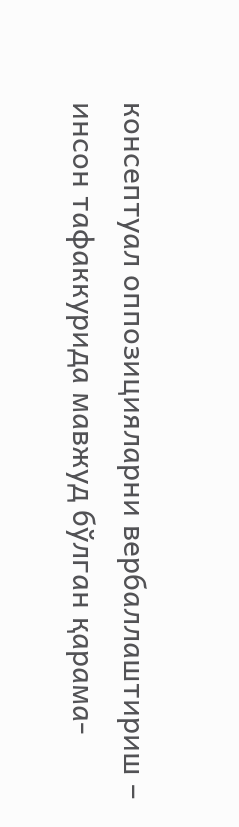консептуал оппозицияларни вербаллаштириш – инсон тафаккурида мавжуд бўлган қарама-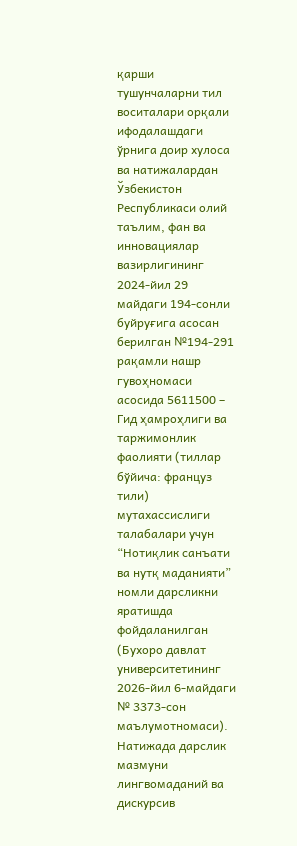қарши тушунчаларни тил воситалари орқали ифодалашдаги ўрнига доир хулоса ва натижалардан Ўзбекистон Республикаси олий таълим, фан ва инновациялар вазирлигининг 2024-йил 29 майдаги 194-сонли буйруғига асосан берилган №194-291 рақамли нашр гувоҳномаси асосида 5611500 – Гид ҳамроҳлиги ва таржимонлик фаолияти (тиллар бўйича: француз тили) мутахассислиги талабалари учун “Нотиқлик санъати ва нутқ маданияти” номли дарсликни яратишда фойдаланилган (Бухоро давлат университетининг 2026-йил 6-майдаги № 3373-сон маълумотномаси). Натижада дарслик мазмуни лингвомаданий ва дискурсив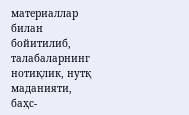материаллар билан бойитилиб, талабаларнинг нотиқлик, нутқ маданияти, баҳс-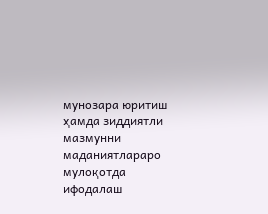мунозара юритиш ҳамда зиддиятли мазмунни маданиятлараро мулоқотда ифодалаш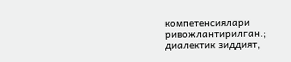компетенсиялари ривожлантирилган.;
диалектик зиддият,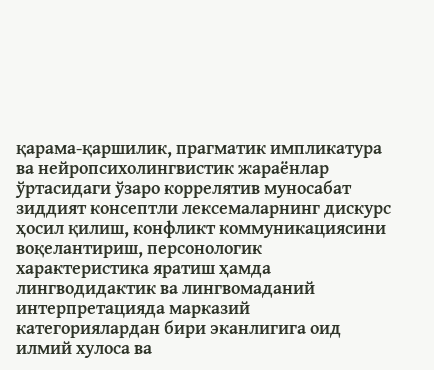қарама-қаршилик, прагматик импликатура ва нейропсихолингвистик жараёнлар ўртасидаги ўзаро коррелятив муносабат зиддият консептли лексемаларнинг дискурс ҳосил қилиш, конфликт коммуникациясини воқелантириш, персонологик характеристика яратиш ҳамда лингводидактик ва лингвомаданий интерпретацияда марказий категориялардан бири эканлигига оид илмий хулоса ва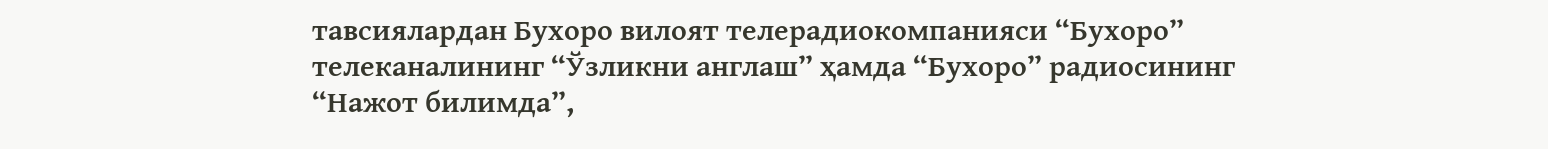тавсиялардан Бухоро вилоят телерадиокомпанияси “Бухоро” телеканалининг “Ўзликни англаш” ҳамда “Бухоро” радиосининг “Нажот билимда”,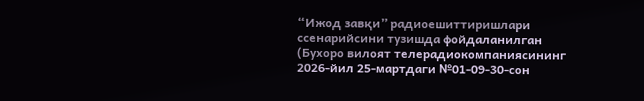“Ижод завқи” радиоешиттиришлари ссенарийсини тузишда фойдаланилган (Бухоро вилоят телерадиокомпаниясининг 2026-йил 25-мартдаги №01-09-30-сон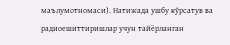маълумотномаси). Натижада ушбу кўрсатув ва радиоешиттиришлар учун тайёрланган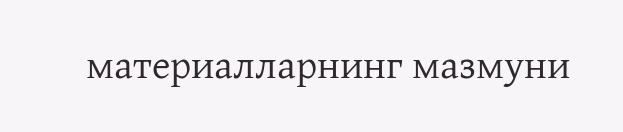материалларнинг мазмуни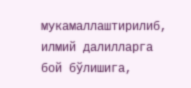мукамаллаштирилиб, илмий далилларга бой бўлишига,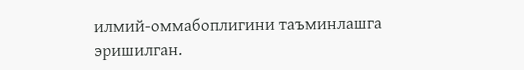илмий-оммабоплигини таъминлашга эришилган.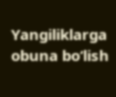Yangiliklarga obuna bo‘lish